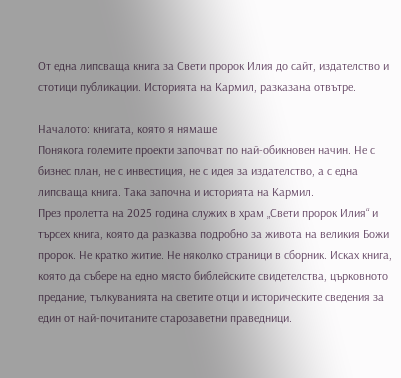От една липсваща книга за Свети пророк Илия до сайт, издателство и стотици публикации. Историята на Кармил, разказана отвътре.

Началото: книгата, която я нямаше
Понякога големите проекти започват по най-обикновен начин. Не с бизнес план, не с инвестиция, не с идея за издателство, а с една липсваща книга. Така започна и историята на Кармил.
През пролетта на 2025 година служих в храм „Свети пророк Илия“ и търсех книга, която да разказва подробно за живота на великия Божи пророк. Не кратко житие. Не няколко страници в сборник. Исках книга, която да събере на едно място библейските свидетелства, църковното предание, тълкуванията на светите отци и историческите сведения за един от най-почитаните старозаветни праведници.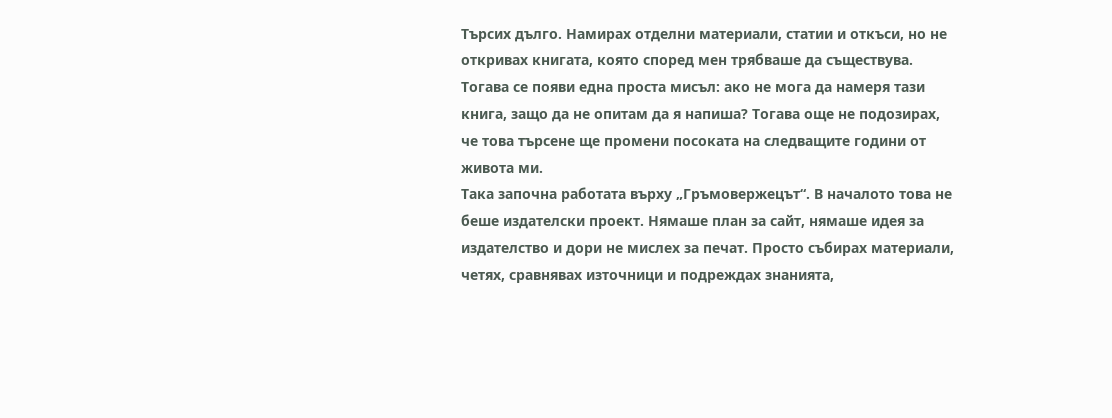Търсих дълго. Намирах отделни материали, статии и откъси, но не откривах книгата, която според мен трябваше да съществува. Тогава се появи една проста мисъл: ако не мога да намеря тази книга, защо да не опитам да я напиша? Тогава още не подозирах, че това търсене ще промени посоката на следващите години от живота ми.
Така започна работата върху „Гръмовержецът“. В началото това не беше издателски проект. Нямаше план за сайт, нямаше идея за издателство и дори не мислех за печат. Просто събирах материали, четях, сравнявах източници и подреждах знанията,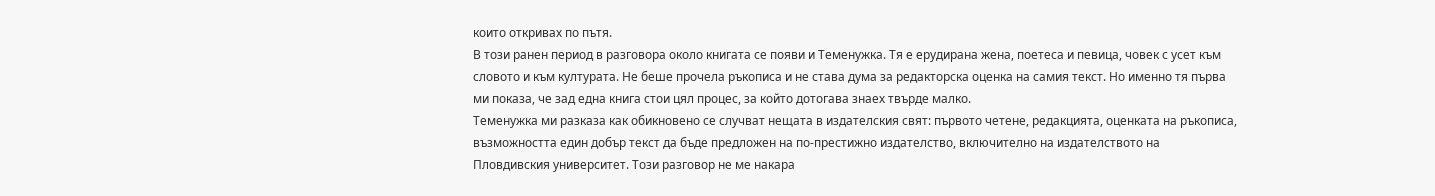които откривах по пътя.
В този ранен период в разговора около книгата се появи и Теменужка. Тя е ерудирана жена, поетеса и певица, човек с усет към словото и към културата. Не беше прочела ръкописа и не става дума за редакторска оценка на самия текст. Но именно тя първа ми показа, че зад една книга стои цял процес, за който дотогава знаех твърде малко.
Теменужка ми разказа как обикновено се случват нещата в издателския свят: първото четене, редакцията, оценката на ръкописа, възможността един добър текст да бъде предложен на по-престижно издателство, включително на издателството на Пловдивския университет. Този разговор не ме накара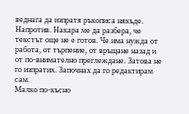веднага да изпратя ръкописа някъде. Напротив. Накара ме да разбера, че текстът още не е готов. Че има нужда от работа, от търпение, от връщане назад и от по-внимателно преглеждане. Затова не го изпратих. Започнах да го редактирам сам.
Малко по-късно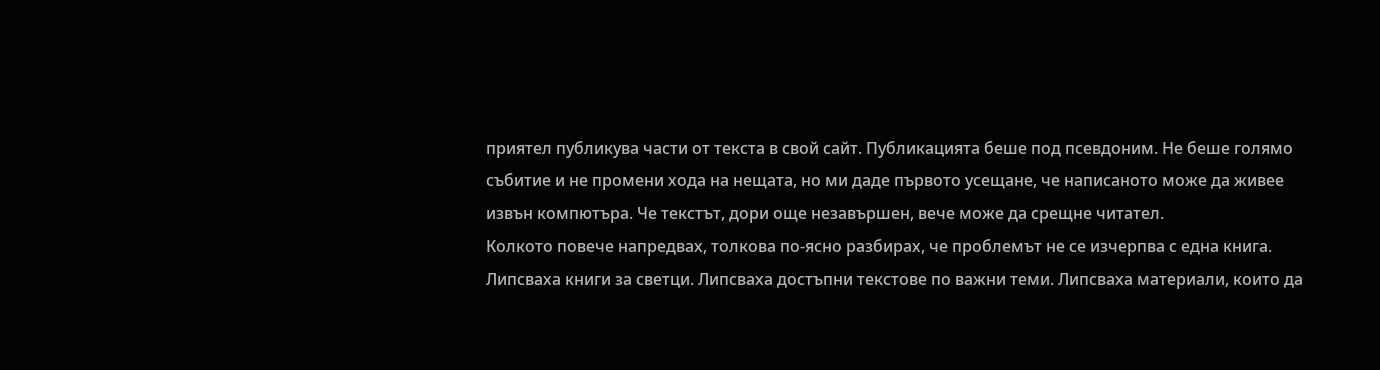приятел публикува части от текста в свой сайт. Публикацията беше под псевдоним. Не беше голямо събитие и не промени хода на нещата, но ми даде първото усещане, че написаното може да живее извън компютъра. Че текстът, дори още незавършен, вече може да срещне читател.
Колкото повече напредвах, толкова по-ясно разбирах, че проблемът не се изчерпва с една книга. Липсваха книги за светци. Липсваха достъпни текстове по важни теми. Липсваха материали, които да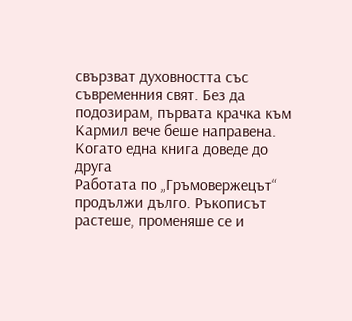свързват духовността със съвременния свят. Без да подозирам, първата крачка към Кармил вече беше направена.
Когато една книга доведе до друга
Работата по „Гръмовержецът“ продължи дълго. Ръкописът растеше, променяше се и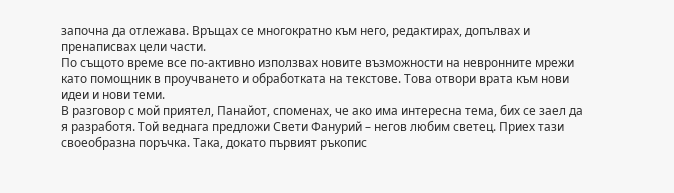започна да отлежава. Връщах се многократно към него, редактирах, допълвах и пренаписвах цели части.
По същото време все по-активно използвах новите възможности на невронните мрежи като помощник в проучването и обработката на текстове. Това отвори врата към нови идеи и нови теми.
В разговор с мой приятел, Панайот, споменах, че ако има интересна тема, бих се заел да я разработя. Той веднага предложи Свети Фанурий – негов любим светец. Приех тази своеобразна поръчка. Така, докато първият ръкопис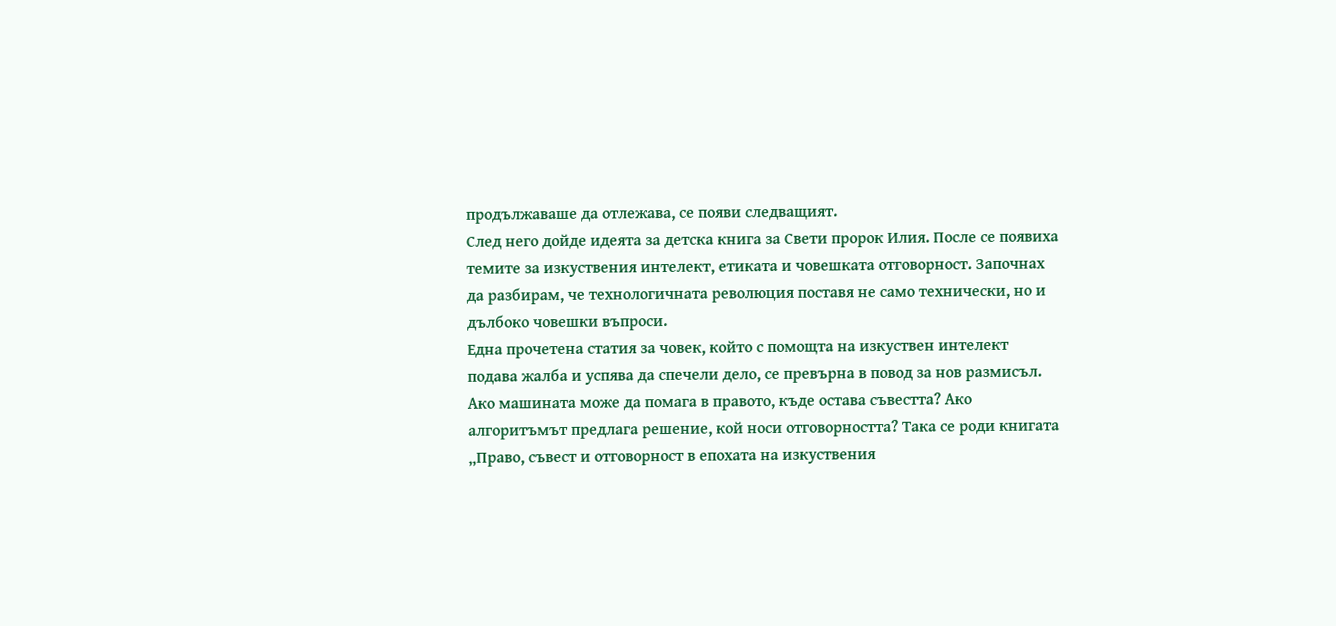продължаваше да отлежава, се появи следващият.
След него дойде идеята за детска книга за Свети пророк Илия. После се появиха темите за изкуствения интелект, етиката и човешката отговорност. Започнах да разбирам, че технологичната революция поставя не само технически, но и дълбоко човешки въпроси.
Една прочетена статия за човек, който с помощта на изкуствен интелект подава жалба и успява да спечели дело, се превърна в повод за нов размисъл. Ако машината може да помага в правото, къде остава съвестта? Ако алгоритъмът предлага решение, кой носи отговорността? Така се роди книгата „Право, съвест и отговорност в епохата на изкуствения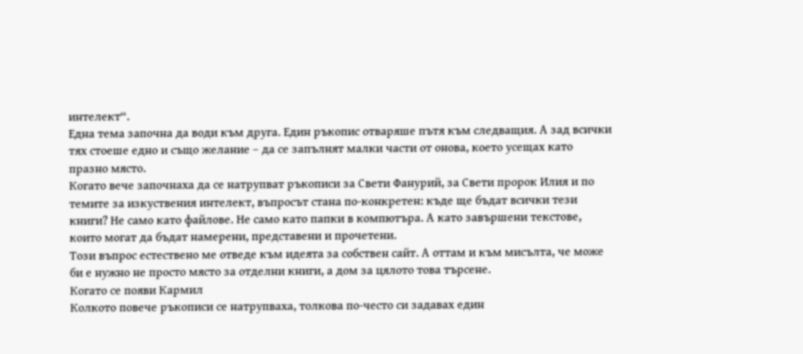интелект“.
Една тема започна да води към друга. Един ръкопис отваряше пътя към следващия. А зад всички тях стоеше едно и също желание – да се запълнят малки части от онова, което усещах като празно място.
Когато вече започнаха да се натрупват ръкописи за Свети Фанурий, за Свети пророк Илия и по темите за изкуствения интелект, въпросът стана по-конкретен: къде ще бъдат всички тези книги? Не само като файлове. Не само като папки в компютъра. А като завършени текстове, които могат да бъдат намерени, представени и прочетени.
Този въпрос естествено ме отведе към идеята за собствен сайт. А оттам и към мисълта, че може би е нужно не просто място за отделни книги, а дом за цялото това търсене.
Когато се появи Кармил
Колкото повече ръкописи се натрупваха, толкова по-често си задавах един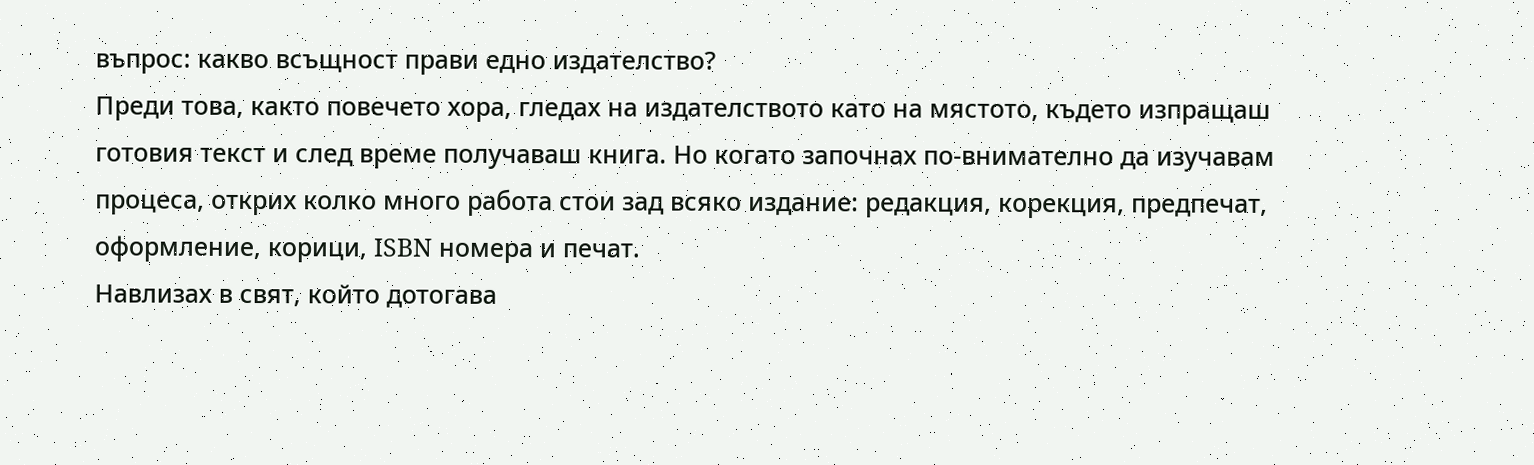въпрос: какво всъщност прави едно издателство?
Преди това, както повечето хора, гледах на издателството като на мястото, където изпращаш готовия текст и след време получаваш книга. Но когато започнах по-внимателно да изучавам процеса, открих колко много работа стои зад всяко издание: редакция, корекция, предпечат, оформление, корици, ISBN номера и печат.
Навлизах в свят, който дотогава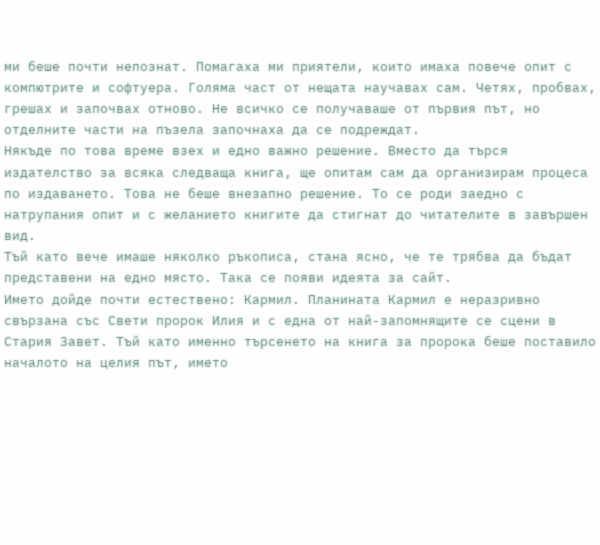ми беше почти непознат. Помагаха ми приятели, които имаха повече опит с компютрите и софтуера. Голяма част от нещата научавах сам. Четях, пробвах, грешах и започвах отново. Не всичко се получаваше от първия път, но отделните части на пъзела започнаха да се подреждат.
Някъде по това време взех и едно важно решение. Вместо да търся издателство за всяка следваща книга, ще опитам сам да организирам процеса по издаването. Това не беше внезапно решение. То се роди заедно с натрупания опит и с желанието книгите да стигнат до читателите в завършен вид.
Тъй като вече имаше няколко ръкописа, стана ясно, че те трябва да бъдат представени на едно място. Така се появи идеята за сайт.
Името дойде почти естествено: Кармил. Планината Кармил е неразривно свързана със Свети пророк Илия и с една от най-запомнящите се сцени в Стария Завет. Тъй като именно търсенето на книга за пророка беше поставило началото на целия път, името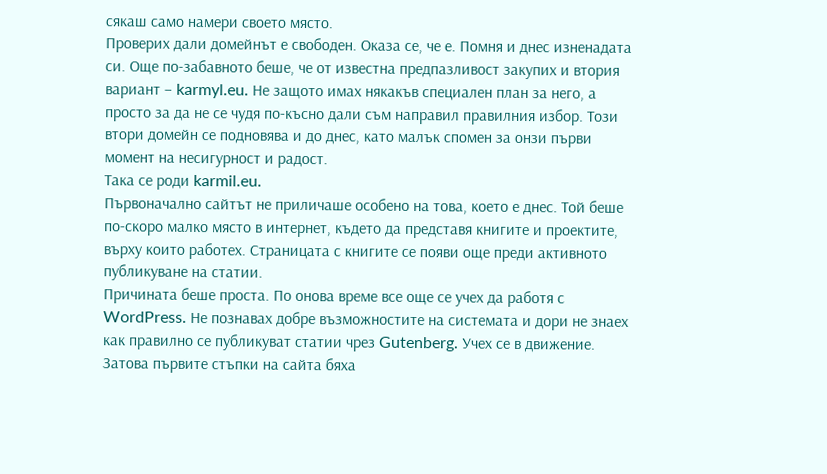сякаш само намери своето място.
Проверих дали домейнът е свободен. Оказа се, че е. Помня и днес изненадата си. Още по-забавното беше, че от известна предпазливост закупих и втория вариант – karmyl.eu. Не защото имах някакъв специален план за него, а просто за да не се чудя по-късно дали съм направил правилния избор. Този втори домейн се подновява и до днес, като малък спомен за онзи първи момент на несигурност и радост.
Така се роди karmil.eu.
Първоначално сайтът не приличаше особено на това, което е днес. Той беше по-скоро малко място в интернет, където да представя книгите и проектите, върху които работех. Страницата с книгите се появи още преди активното публикуване на статии.
Причината беше проста. По онова време все още се учех да работя с WordPress. Не познавах добре възможностите на системата и дори не знаех как правилно се публикуват статии чрез Gutenberg. Учех се в движение.
Затова първите стъпки на сайта бяха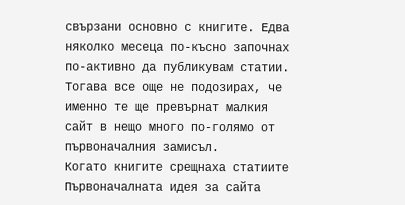свързани основно с книгите. Едва няколко месеца по-късно започнах по-активно да публикувам статии. Тогава все още не подозирах, че именно те ще превърнат малкия сайт в нещо много по-голямо от първоначалния замисъл.
Когато книгите срещнаха статиите
Първоначалната идея за сайта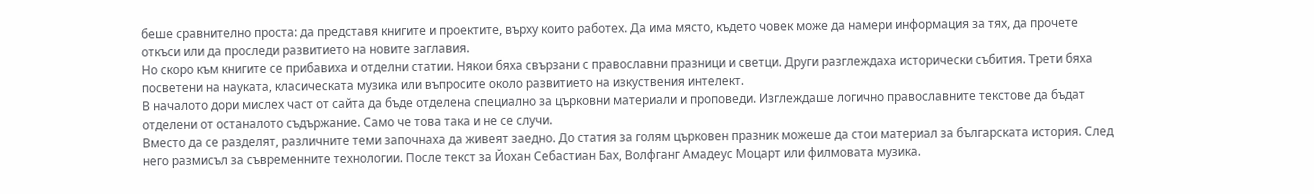беше сравнително проста: да представя книгите и проектите, върху които работех. Да има място, където човек може да намери информация за тях, да прочете откъси или да проследи развитието на новите заглавия.
Но скоро към книгите се прибавиха и отделни статии. Някои бяха свързани с православни празници и светци. Други разглеждаха исторически събития. Трети бяха посветени на науката, класическата музика или въпросите около развитието на изкуствения интелект.
В началото дори мислех част от сайта да бъде отделена специално за църковни материали и проповеди. Изглеждаше логично православните текстове да бъдат отделени от останалото съдържание. Само че това така и не се случи.
Вместо да се разделят, различните теми започнаха да живеят заедно. До статия за голям църковен празник можеше да стои материал за българската история. След него размисъл за съвременните технологии. После текст за Йохан Себастиан Бах, Волфганг Амадеус Моцарт или филмовата музика.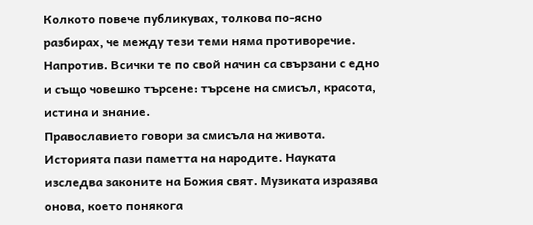Колкото повече публикувах, толкова по-ясно разбирах, че между тези теми няма противоречие. Напротив. Всички те по свой начин са свързани с едно и също човешко търсене: търсене на смисъл, красота, истина и знание.
Православието говори за смисъла на живота. Историята пази паметта на народите. Науката изследва законите на Божия свят. Музиката изразява онова, което понякога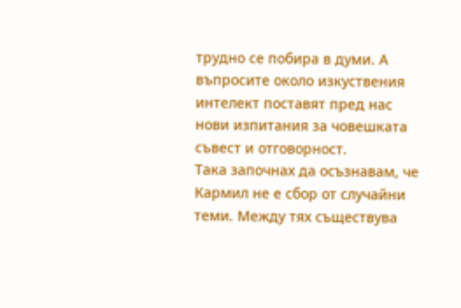трудно се побира в думи. А въпросите около изкуствения интелект поставят пред нас нови изпитания за човешката съвест и отговорност.
Така започнах да осъзнавам, че Кармил не е сбор от случайни теми. Между тях съществува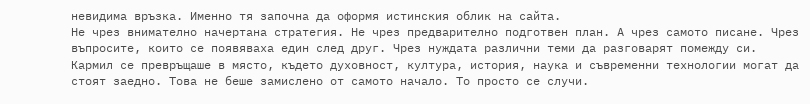невидима връзка. Именно тя започна да оформя истинския облик на сайта.
Не чрез внимателно начертана стратегия. Не чрез предварително подготвен план. А чрез самото писане. Чрез въпросите, които се появяваха един след друг. Чрез нуждата различни теми да разговарят помежду си.
Кармил се превръщаше в място, където духовност, култура, история, наука и съвременни технологии могат да стоят заедно. Това не беше замислено от самото начало. То просто се случи.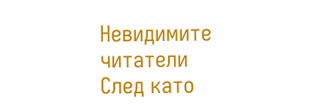Невидимите читатели
След като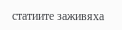статиите заживяха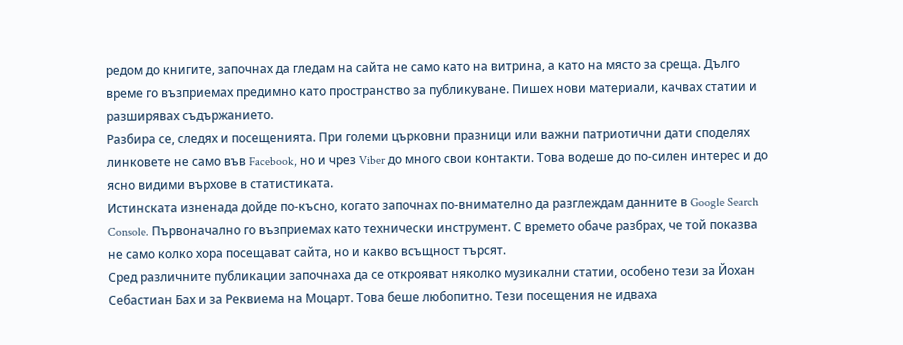редом до книгите, започнах да гледам на сайта не само като на витрина, а като на място за среща. Дълго време го възприемах предимно като пространство за публикуване. Пишех нови материали, качвах статии и разширявах съдържанието.
Разбира се, следях и посещенията. При големи църковни празници или важни патриотични дати споделях линковете не само във Facebook, но и чрез Viber до много свои контакти. Това водеше до по-силен интерес и до ясно видими върхове в статистиката.
Истинската изненада дойде по-късно, когато започнах по-внимателно да разглеждам данните в Google Search Console. Първоначално го възприемах като технически инструмент. С времето обаче разбрах, че той показва не само колко хора посещават сайта, но и какво всъщност търсят.
Сред различните публикации започнаха да се открояват няколко музикални статии, особено тези за Йохан Себастиан Бах и за Реквиема на Моцарт. Това беше любопитно. Тези посещения не идваха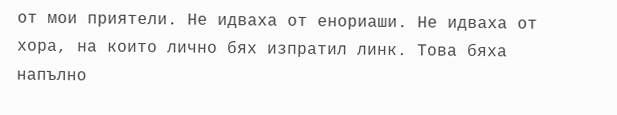от мои приятели. Не идваха от енориаши. Не идваха от хора, на които лично бях изпратил линк. Това бяха напълно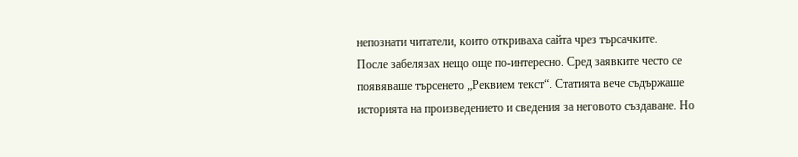непознати читатели, които откриваха сайта чрез търсачките.
После забелязах нещо още по-интересно. Сред заявките често се появяваше търсенето „Реквием текст“. Статията вече съдържаше историята на произведението и сведения за неговото създаване. Но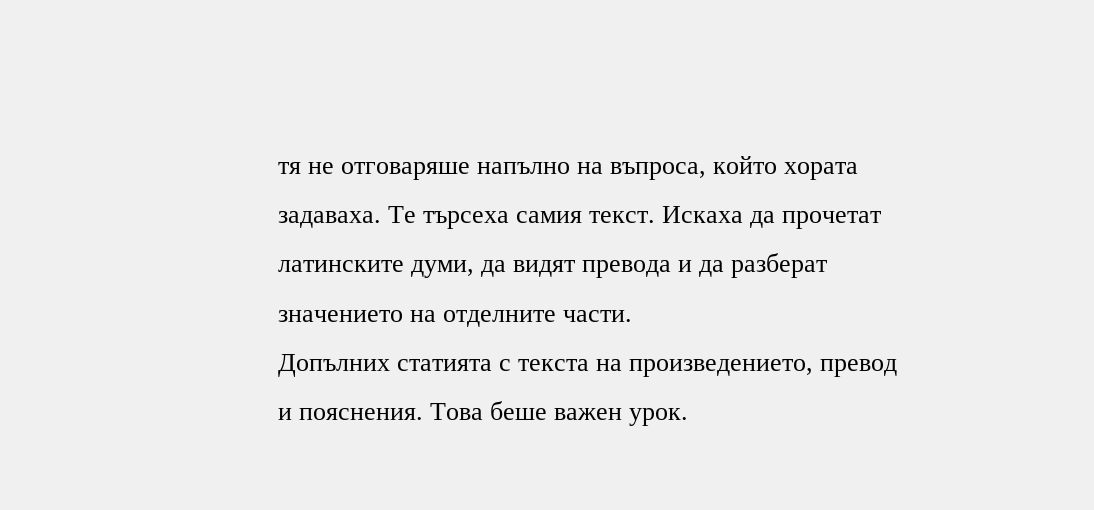тя не отговаряше напълно на въпроса, който хората задаваха. Те търсеха самия текст. Искаха да прочетат латинските думи, да видят превода и да разберат значението на отделните части.
Допълних статията с текста на произведението, превод и пояснения. Това беше важен урок.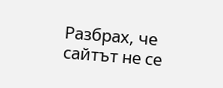Разбрах, че сайтът не се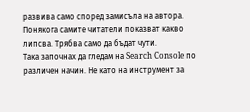развива само според замисъла на автора. Понякога самите читатели показват какво липсва. Трябва само да бъдат чути.
Така започнах да гледам на Search Console по различен начин. Не като на инструмент за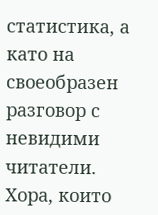статистика, а като на своеобразен разговор с невидими читатели. Хора, които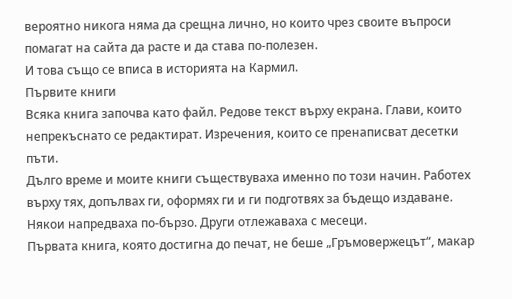вероятно никога няма да срещна лично, но които чрез своите въпроси помагат на сайта да расте и да става по-полезен.
И това също се вписа в историята на Кармил.
Първите книги
Всяка книга започва като файл. Редове текст върху екрана. Глави, които непрекъснато се редактират. Изречения, които се пренаписват десетки пъти.
Дълго време и моите книги съществуваха именно по този начин. Работех върху тях, допълвах ги, оформях ги и ги подготвях за бъдещо издаване. Някои напредваха по-бързо. Други отлежаваха с месеци.
Първата книга, която достигна до печат, не беше „Гръмовержецът“, макар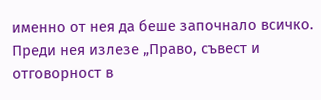именно от нея да беше започнало всичко. Преди нея излезе „Право, съвест и отговорност в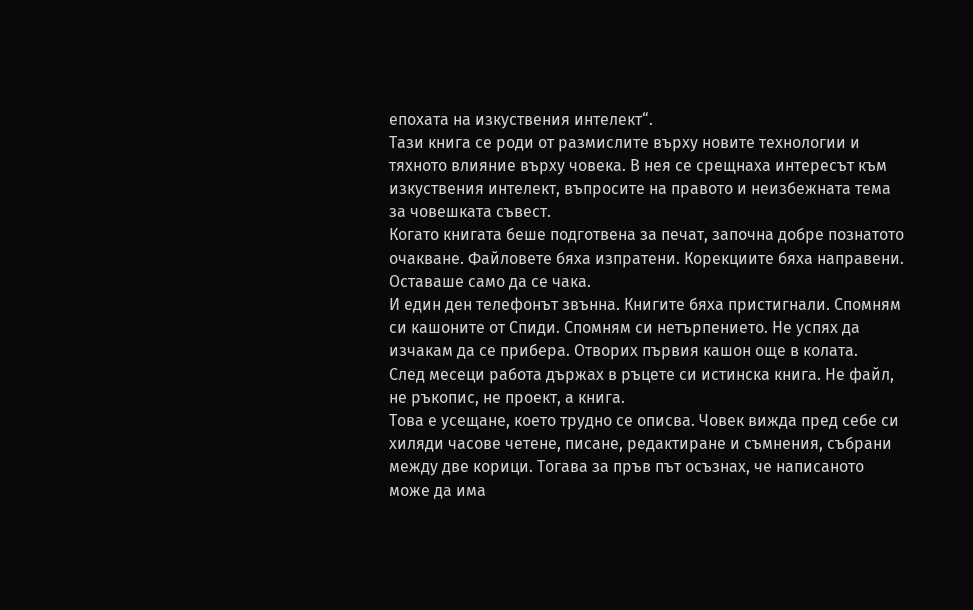епохата на изкуствения интелект“.
Тази книга се роди от размислите върху новите технологии и тяхното влияние върху човека. В нея се срещнаха интересът към изкуствения интелект, въпросите на правото и неизбежната тема за човешката съвест.
Когато книгата беше подготвена за печат, започна добре познатото очакване. Файловете бяха изпратени. Корекциите бяха направени. Оставаше само да се чака.
И един ден телефонът звънна. Книгите бяха пристигнали. Спомням си кашоните от Спиди. Спомням си нетърпението. Не успях да изчакам да се прибера. Отворих първия кашон още в колата.
След месеци работа държах в ръцете си истинска книга. Не файл, не ръкопис, не проект, а книга.
Това е усещане, което трудно се описва. Човек вижда пред себе си хиляди часове четене, писане, редактиране и съмнения, събрани между две корици. Тогава за пръв път осъзнах, че написаното може да има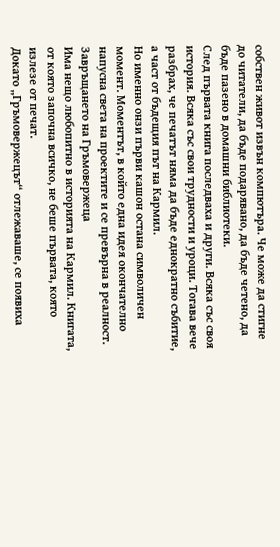собствен живот извън компютъра. Че може да стигне до читатели, да бъде подарявано, да бъде четено, да бъде пазено в домашни библиотеки.
След първата книга последваха и други. Всяка със своя история. Всяка със свои трудности и уроци. Тогава вече разбрах, че печатът няма да бъде еднократно събитие, а част от бъдещия път на Кармил.
Но именно онзи първи кашон остана символичен момент. Моментът, в който една идея окончателно напусна света на проектите и се превърна в реалност.
Завръщането на Гръмовержеца
Има нещо любопитно в историята на Кармил. Книгата, от която започна всичко, не беше първата, която излезе от печат.
Докато „Гръмовержецът“ отлежаваше, се появиха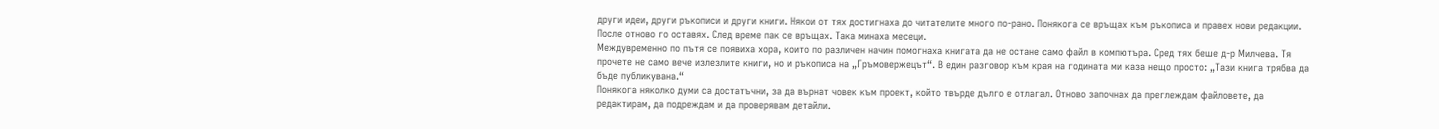други идеи, други ръкописи и други книги. Някои от тях достигнаха до читателите много по-рано. Понякога се връщах към ръкописа и правех нови редакции. После отново го оставях. След време пак се връщах. Така минаха месеци.
Междувременно по пътя се появиха хора, които по различен начин помогнаха книгата да не остане само файл в компютъра. Сред тях беше д-р Милчева. Тя прочете не само вече излезлите книги, но и ръкописа на „Гръмовержецът“. В един разговор към края на годината ми каза нещо просто: „Тази книга трябва да бъде публикувана.“
Понякога няколко думи са достатъчни, за да върнат човек към проект, който твърде дълго е отлагал. Отново започнах да преглеждам файловете, да редактирам, да подреждам и да проверявам детайли.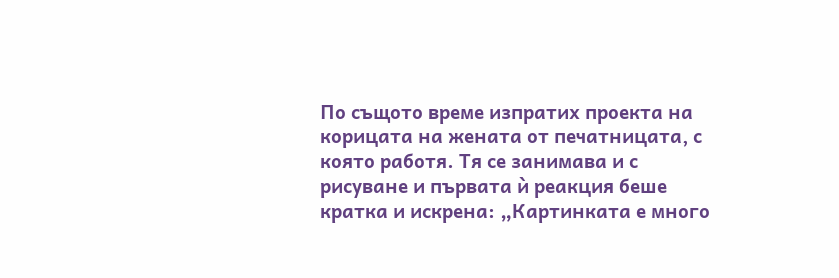По същото време изпратих проекта на корицата на жената от печатницата, с която работя. Тя се занимава и с рисуване и първата ѝ реакция беше кратка и искрена: „Картинката е много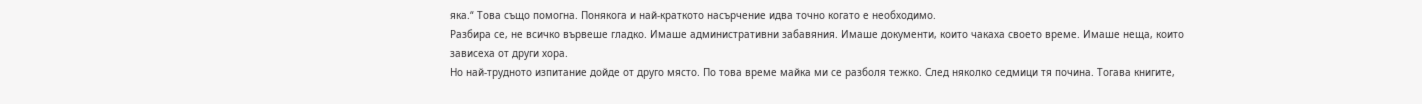яка.“ Това също помогна. Понякога и най-краткото насърчение идва точно когато е необходимо.
Разбира се, не всичко вървеше гладко. Имаше административни забавяния. Имаше документи, които чакаха своето време. Имаше неща, които зависеха от други хора.
Но най-трудното изпитание дойде от друго място. По това време майка ми се разболя тежко. След няколко седмици тя почина. Тогава книгите,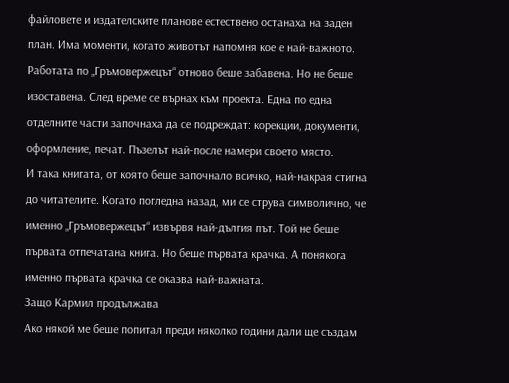файловете и издателските планове естествено останаха на заден план. Има моменти, когато животът напомня кое е най-важното.
Работата по „Гръмовержецът“ отново беше забавена. Но не беше изоставена. След време се върнах към проекта. Една по една отделните части започнаха да се подреждат: корекции, документи, оформление, печат. Пъзелът най-после намери своето място.
И така книгата, от която беше започнало всичко, най-накрая стигна до читателите. Когато погледна назад, ми се струва символично, че именно „Гръмовержецът“ извървя най-дългия път. Той не беше първата отпечатана книга. Но беше първата крачка. А понякога именно първата крачка се оказва най-важната.
Защо Кармил продължава
Ако някой ме беше попитал преди няколко години дали ще създам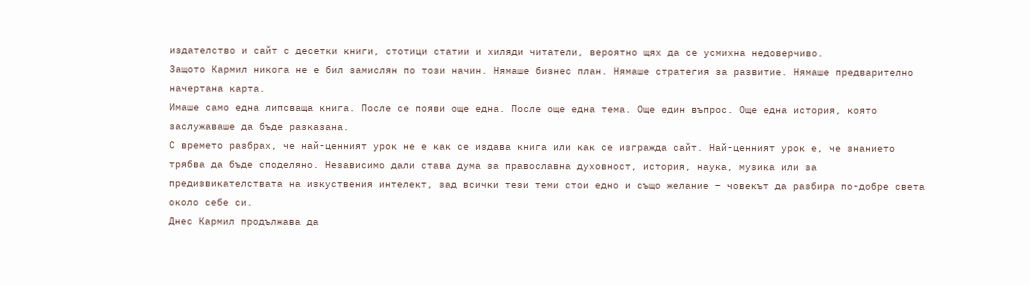издателство и сайт с десетки книги, стотици статии и хиляди читатели, вероятно щях да се усмихна недоверчиво.
Защото Кармил никога не е бил замислян по този начин. Нямаше бизнес план. Нямаше стратегия за развитие. Нямаше предварително начертана карта.
Имаше само една липсваща книга. После се появи още една. После още една тема. Още един въпрос. Още една история, която заслужаваше да бъде разказана.
С времето разбрах, че най-ценният урок не е как се издава книга или как се изгражда сайт. Най-ценният урок е, че знанието трябва да бъде споделяно. Независимо дали става дума за православна духовност, история, наука, музика или за предизвикателствата на изкуствения интелект, зад всички тези теми стои едно и също желание – човекът да разбира по-добре света около себе си.
Днес Кармил продължава да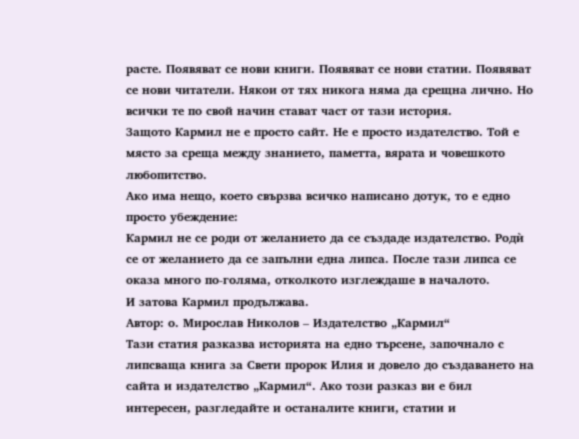расте. Появяват се нови книги. Появяват се нови статии. Появяват се нови читатели. Някои от тях никога няма да срещна лично. Но всички те по свой начин стават част от тази история.
Защото Кармил не е просто сайт. Не е просто издателство. Той е място за среща между знанието, паметта, вярата и човешкото любопитство.
Ако има нещо, което свързва всичко написано дотук, то е едно просто убеждение:
Кармил не се роди от желанието да се създаде издателство. Родѝ се от желанието да се запълни една липса. После тази липса се оказа много по-голяма, отколкото изглеждаше в началото.
И затова Кармил продължава.
Автор: о. Мирослав Николов – Издателство „Кармил“
Тази статия разказва историята на едно търсене, започнало с липсваща книга за Свети пророк Илия и довело до създаването на сайта и издателство „Кармил“. Ако този разказ ви е бил интересен, разгледайте и останалите книги, статии и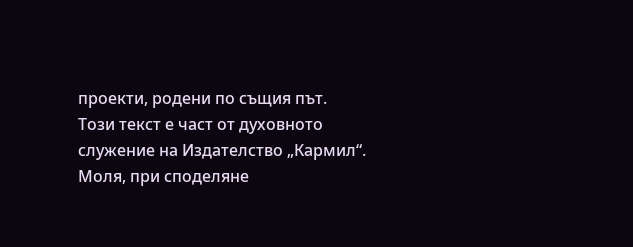проекти, родени по същия път.
Този текст е част от духовното служение на Издателство „Кармил“. Моля, при споделяне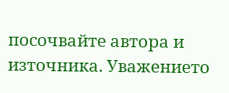посочвайте автора и източника. Уважението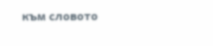към словото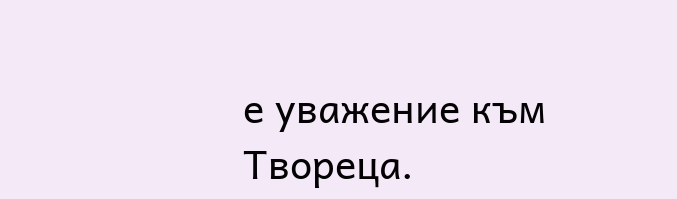е уважение към Твореца.